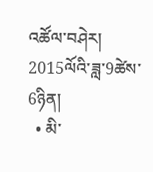འཚོལ་བཤེར།
2015ལོའི་ཟླ་9ཚེས་6ཉིན།
  • མི་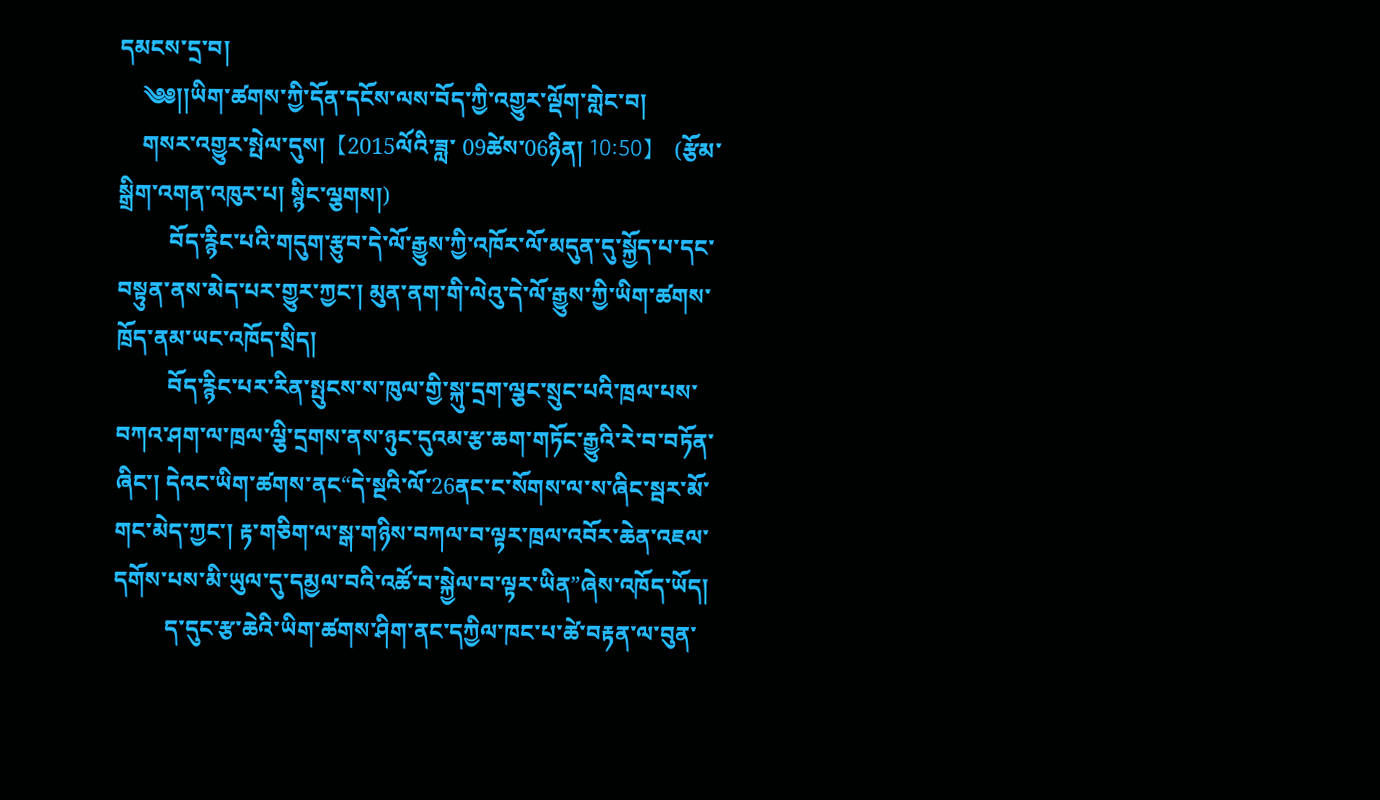དམངས་དྲ་བ།
    ༄༅།།ཡིག་ཚགས་ཀྱི་དོན་དངོས་ལས་བོད་ཀྱི་འགྱུར་ལྡོག་གླེང་བ།
    གསར་འགྱུར་སྤེལ་དུས།  【2015ལོའི་ཟླ་ 09ཚེས་06ཉིན། 10:50】   (རྩོམ་སྒྲིག་འགན་འཁུར་པ། སྙིང་ལྕགས།)
         བོད་རྙིང་པའི་གདུག་རྩུབ་དེ་ལོ་རྒྱུས་ཀྱི་འཁོར་ལོ་མདུན་དུ་སྐྱོད་པ་དང་བསྟུན་ནས་མེད་པར་གྱུར་ཀྱང་། མུན་ནག་གི་ལེའུ་དེ་ལོ་རྒྱུས་ཀྱི་ཡིག་ཚགས་ཁྲོད་ནམ་ཡང་འཁོད་སྲིད།
         བོད་རྙིང་པར་རིན་སྤུངས་ས་ཁུལ་གྱི་སྐུ་དྲག་ལྕང་སྲུང་པའི་ཁྲལ་པས་བཀའ་ཤག་ལ་ཁྲལ་ལྕི་དྲགས་ནས་ཉུང་དུའམ་རྩ་ཆག་གཏོང་རྒྱུའི་རེ་བ་བཏོན་ཞིང་། དེའང་ཡིག་ཚགས་ནང“དེ་སྔའི་ལོ་26ནང་ང་སོགས་ལ་ས་ཞིང་སྦར་མོ་གང་མེད་ཀྱང་། རྟ་གཅིག་ལ་སྒ་གཉིས་བཀལ་བ་ལྟར་ཁྲལ་འབོར་ཆེན་འཇལ་དགོས་པས་མི་ཡུལ་དུ་དམྱལ་བའི་འཚོ་བ་སྐྱེལ་བ་ལྟར་ཡིན”ཞེས་འཁོད་ཡོད།
         ད་དུང་རྩ་ཆེའི་ཡིག་ཚགས་ཤིག་ནང་དཀྱིལ་ཁང་པ་ཚེ་བརྟན་ལ་བུན་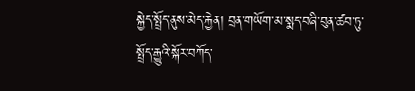སྐྱེད་སྤྲོད་ནུས་མེད་རྐྱེན། བྲན་གཡོག་མ་སྨད་བཞི་བུན་ཚབ་ཏུ་སྤྲོད་རྒྱུའི་སྐོར་བཀོད་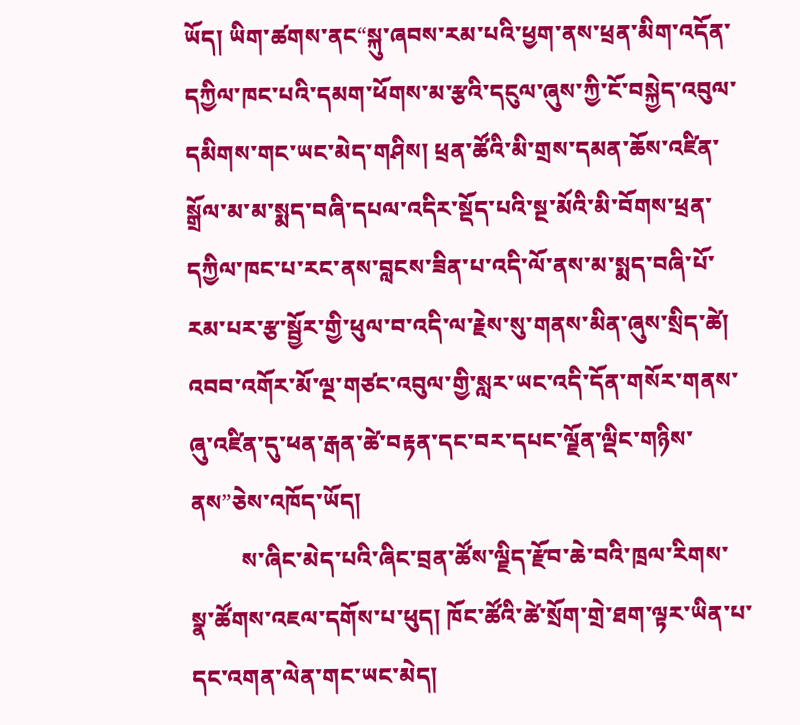ཡོད། ཡིག་ཚགས་ནང“སྐུ་ཞབས་རམ་པའི་ཕྱག་ནས་ཕྲན་མིག་འདོན་དཀྱིལ་ཁང་པའི་དམག་ཕོགས་མ་རྩའི་དངུལ་ཞུས་ཀྱི་ངོ་བསྐྱེད་འབུལ་དམིགས་གང་ཡང་མེད་གཤིས། ཕྲན་ཚོའི་མི་གྲས་དམན་ཆོས་འཛིན་སྒྲོལ་མ་མ་སྨད་བཞི་དཔལ་འདིར་སྡོད་པའི་སྔ་མོའི་མི་བོགས་ཕྲན་དཀྱིལ་ཁང་པ་རང་ནས་བླངས་ཟིན་པ་འདི་ལོ་ནས་མ་སྨད་བཞི་པོ་རམ་པར་རྩ་སྦྱོར་གྱི་ཕུལ་བ་འདི་ལ་རྗེས་སུ་གནས་མིན་ཞུས་སྲིད་ཚེ། འབབ་འགོར་མོ་ལྔ་གཙང་འབུལ་གྱི་སླར་ཡང་འདི་དོན་གསོར་གནས་ཞུ་འཛིན་དུ་ཕན་རྒན་ཚེ་བརྟན་དང་བར་དཔང་ལྗོན་ལྡིང་གཉིས་ནས”ཅེས་འཁོད་ཡོད།
         ས་ཞིང་མེད་པའི་ཞིང་བྲན་ཚོས་ལྗིད་རྫོབ་ཆེ་བའི་ཁྲལ་རིགས་སྣ་ཚོགས་འཇལ་དགོས་པ་ཕུད། ཁོང་ཚོའི་ཚེ་སྲོག་གྲེ་ཐག་ལྟར་ཡིན་པ་དང་འགན་ལེན་གང་ཡང་མེད།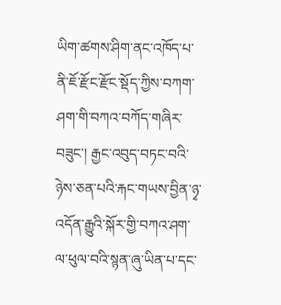ཡིག་ཚགས་ཤིག་ནང་འཁོད་པ་ནི་ཇོ་རྫོང་རྫོང་སྡོད་ཀྱིས་བཀག་ཤག་གི་བཀའ་བཀོད་གཞིར་བཟུང་། རྒྱང་འབུད་བཏང་བའི་ཉེས་ཅན་པའི་རྐང་གཡས་བྱིན་ཉྭ་འདོན་རྒྱུའི་སྐོར་གྱི་བཀའ་ཤག་ལ་ཕུལ་བའི་སྙན་ཞུ་ཡིན་པ་དང་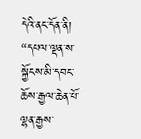དེའི་ནང་དོན་ནི། “དཔལ་ལྡན་ས་སྐྱོངས་མི་དབང་ཆོས་རྒྱལ་ཆེན་པོ་ལྷན་རྒྱས་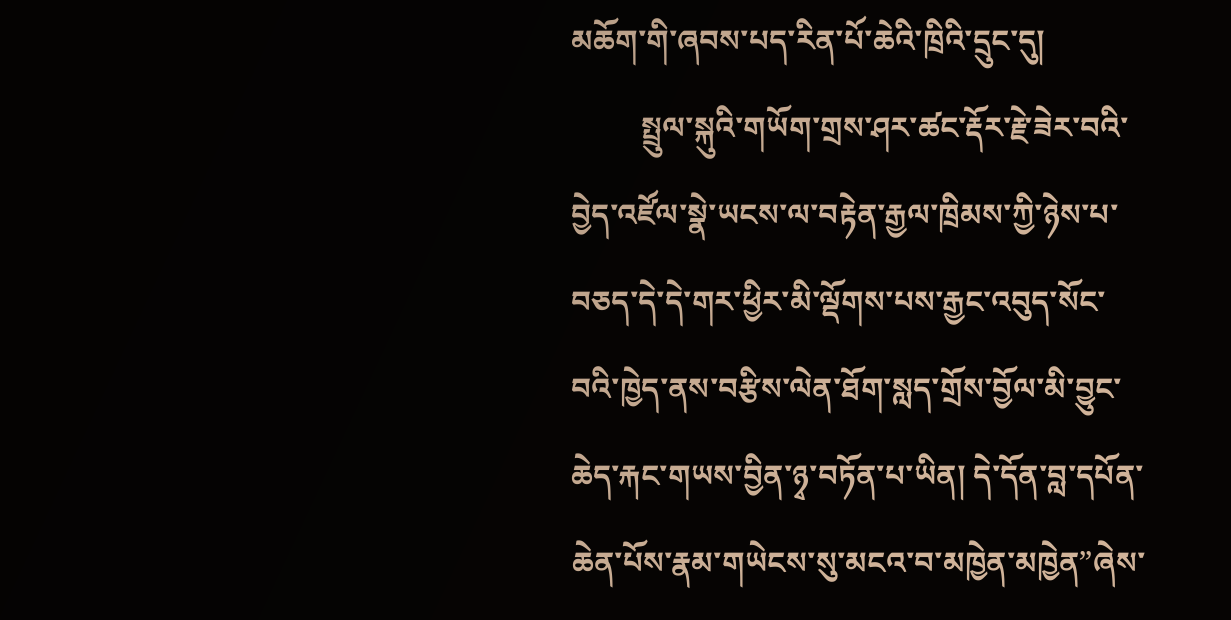མཆོག་གི་ཞབས་པད་རིན་པོ་ཆེའི་ཁྲིའི་དྲུང་དུ།
         སྤྲུལ་སྐུའི་གཡོག་གྲས་ཤར་ཚང་རྡོར་རྗེ་ཟེར་བའི་བྱེད་འཛོལ་སྣེ་ཡངས་ལ་བརྟེན་རྒྱལ་ཁྲིམས་ཀྱི་ཉེས་པ་བཅད་དེ་དེ་གར་ཕྱིར་མི་ལྡོགས་པས་རྒྱང་འབུད་སོང་བའི་ཁྱེད་ནས་བརྩིས་ལེན་ཐོག་སླད་གྲོས་བྱོལ་མི་བྱུང་ཆེད་རྐང་གཡས་བྱིན་ཉྭ་བཏོན་པ་ཡིན། དེ་དོན་བླ་དཔོན་ཆེན་པོས་རྣམ་གཡེངས་སུ་མངའ་བ་མཁྱེན་མཁྱེན”ཞེས་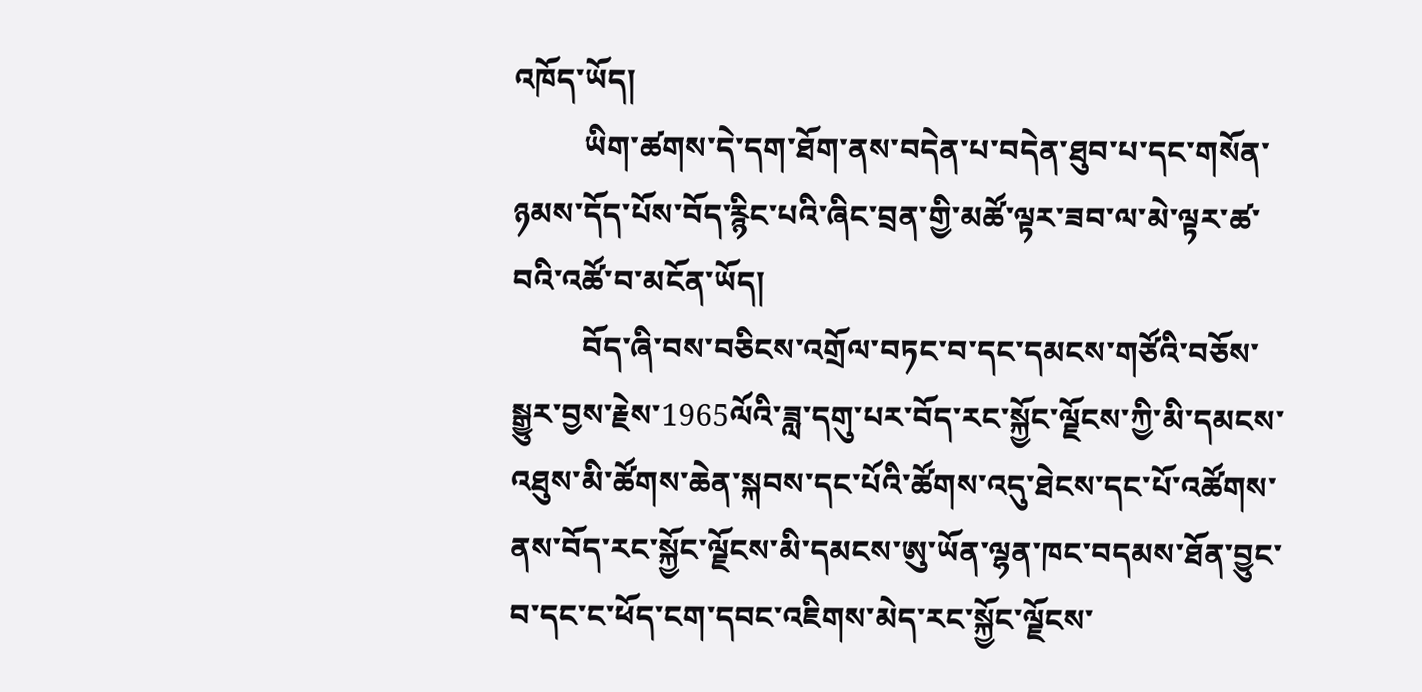འཁོད་ཡོད།
         ཡིག་ཚགས་དེ་དག་ཐོག་ནས་བདེན་པ་བདེན་ཐུབ་པ་དང་གསོན་ཉམས་དོད་པོས་བོད་རྙིང་པའི་ཞིང་བྲན་གྱི་མཚོ་ལྟར་ཟབ་ལ་མེ་ལྟར་ཚ་བའི་འཚོ་བ་མངོན་ཡོད།
         བོད་ཞི་བས་བཅིངས་འགྲོལ་བཏང་བ་དང་དམངས་གཙོའི་བཅོས་སྒྱུར་བྱས་རྗེས་1965ལོའི་ཟླ་དགུ་པར་བོད་རང་སྐྱོང་ལྗོངས་ཀྱི་མི་དམངས་འཐུས་མི་ཚོགས་ཆེན་སྐབས་དང་པོའི་ཚོགས་འདུ་ཐེངས་དང་པོ་འཚོགས་ནས་བོད་རང་སྐྱོང་ལྗོངས་མི་དམངས་ཨུ་ཡོན་ལྷན་ཁང་བདམས་ཐོན་བྱུང་བ་དང་ང་ཕོད་ངག་དབང་འཇིགས་མེད་རང་སྐྱོང་ལྗོངས་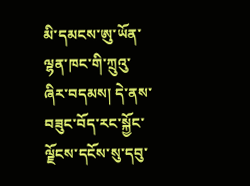མི་དམངས་ཨུ་ཡོན་ལྷན་ཁང་གི་ཀྲུའུ་ཞིར་བདམས། དེ་ནས་བཟུང་བོད་རང་སྐྱོང་ལྗོངས་དངོས་སུ་དབུ་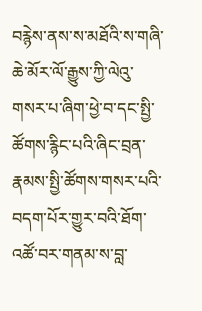བརྙེས་ནས་ས་མཐོའི་ས་གཞི་ཆེ་མོར་ལོ་རྒྱུས་ཀྱི་ལེའུ་གསར་པ་ཞིག་ཕྱེ་བ་དང་སྤྱི་ཚོགས་རྙིང་པའི་ཞིང་བྲན་རྣམས་སྤྱི་ཚོགས་གསར་པའི་བདག་པོར་གྱུར་བའི་ཐོག་འཚོ་བར་གནམ་ས་བླ་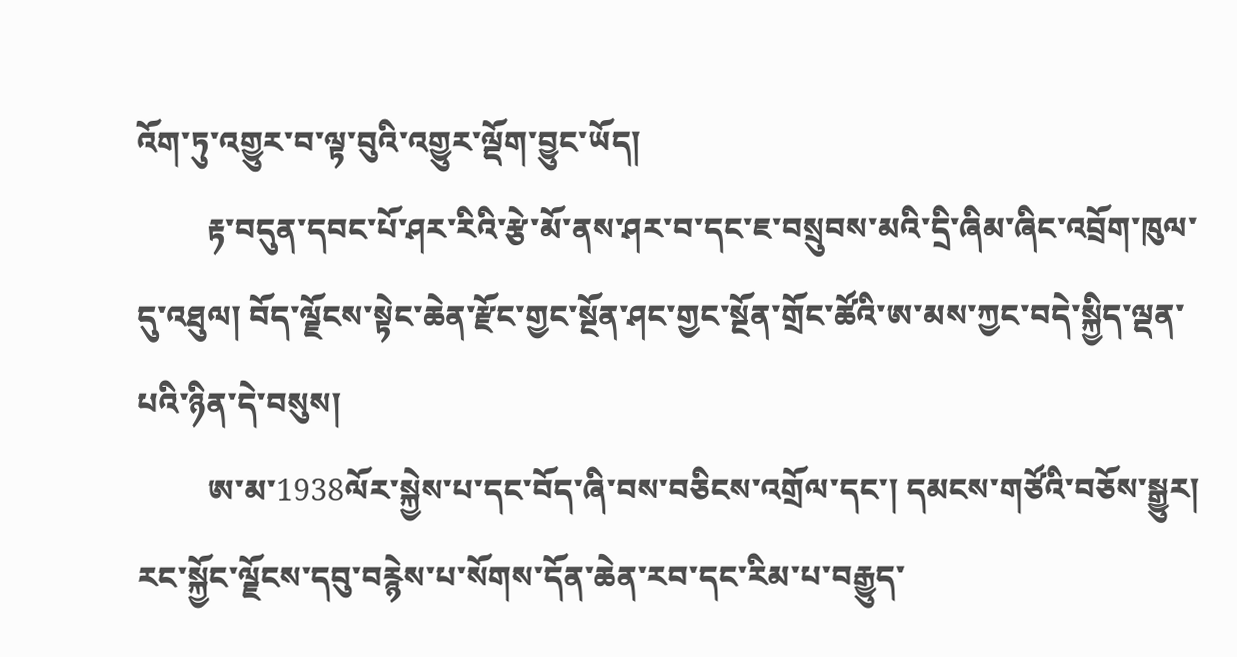འོག་ཏུ་འགྱུར་བ་ལྟ་བུའི་འགྱུར་ལྡོག་བྱུང་ཡོད།
         རྟ་བདུན་དབང་པོ་ཤར་རིའི་རྩེ་མོ་ནས་ཤར་བ་དང་ཇ་བསྲུབས་མའི་དྲི་ཞིམ་ཞིང་འབྲོག་ཁུལ་དུ་འཐུལ། བོད་ལྗོངས་སྟེང་ཆེན་རྫོང་གྱང་སྔོན་ཤང་གྱང་སྔོན་གྲོང་ཚོའི་ཨ་མས་ཀྱང་བདེ་སྐྱིད་ལྡན་པའི་ཉིན་དེ་བསུས།
         ཨ་མ་1938ལོར་སྐྱེས་པ་དང་བོད་ཞི་བས་བཅིངས་འགྲོལ་དང་། དམངས་གཙོའི་བཅོས་སྒྱུར། རང་སྐྱོང་ལྗོངས་དབུ་བརྙེས་པ་སོགས་དོན་ཆེན་རབ་དང་རིམ་པ་བརྒྱུད་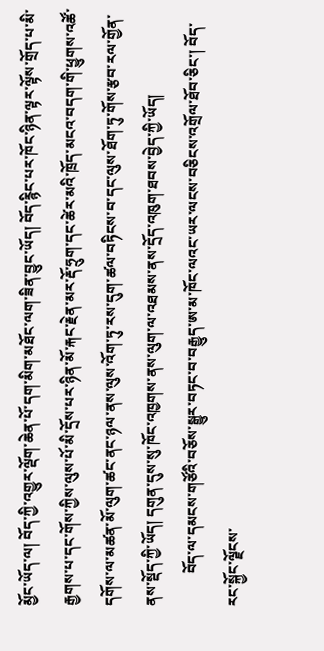མྱོང་ཡོད་ལ། བོད་ཀྱི་འགྱུར་ལྡོག་ཆེན་པོ་དག་མིག་མཐོང་ལག་ཟིན་བྱུང་ཡོད། བོད་རྙིང་པར་ཁོང་ཉིན་ལྟར་ལྟོས་གྲོད་པ་མི་རྒྱགས་པ་དང་གོས་ཀྱིས་ལུས་པོ་མི་དྲོས་པར་ཉིན་མོ་རྐང་རྗེན་མར་རྡོ་ཧྲུག་དང་ཚེར་མའི་ཁྲོད་མངའ་བདག་གི་ཕྱུགས་འཚོ་དགོས་ལ་མཚན་མོ་ལུག་ཚང་ནང་ཉལ་ནས་ལུས་འོག་ཏུ་རས་དུག་ཚལ་བཏིངས་བ་དང་ལུས་ཐོག་ཏུ་གོས་རྩབ་རལ་གྱོན་ནས་སྡོད་ཀྱི་ཡོད། དགུན་དུས་སུ་ཁོང་འཁྱགས་ནས་ལུག་ལ་འཐམས་ནས་དྲོད་འཁུག་ཐབས་བྱེད་ཀྱི་ཡོད།
         བོད་ལ་དམངས་གཙོའི་བཅོས་སྒྱུར་བཏང་བ་བརྒྱུད་ཨ་མ་ཁོང་ལའང་ཡར་ལངས་བཅིངས་འགྲོལ་ཐོབ་ཅིང་། བོད་རང་སྐྱོང་ལྗོངས་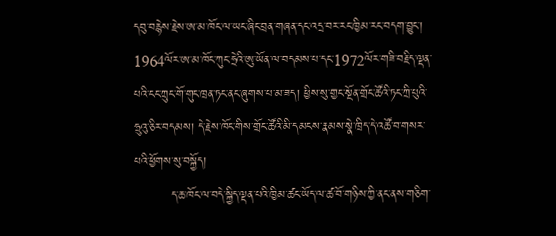དབུ་བརྙེས་རྗེས་ཨ་མ་ཁོང་ལ་ཡང་ཞིང་བྲན་གཞན་དང་འདྲ་བར་རང་ཁྱིམ་རང་བདག་བྱུང་། 1964ལོར་ཨ་མ་ཁོང་ཀུང་ཧྲེའི་ཨུ་ཡོན་ལ་བདམས་པ་དང་1972ལོར་གཟི་བརྗིད་ལྡན་པའི་ངང་ཀྲུང་གོ་གུང་ཁྲན་ཏང་ནང་ཞུགས་པ་མ་ཟད། ཕྱིས་སུ་གྱང་སྔོན་གྲོང་ཚོའི་ཏང་ཀྲི་པུའི་ཧྲུའུ་ཅིར་བདམས། དེ་རྗེས་ཁོང་གིས་གྲོང་ཚོའི་མི་དམངས་རྣམས་སྣེ་ཁྲིད་དེ་འཚོ་བ་གསར་པའི་ཕྱོགས་སུ་བསྐྱོད།
         ད་ཆ་ཁོང་ལ་བདེ་སྐྱིད་ལྡན་པའི་ཁྱིམ་ཚང་ཡོད་ལ་ཚ་བོ་གཉིས་ཀྱི་ནང་ནས་གཅིག་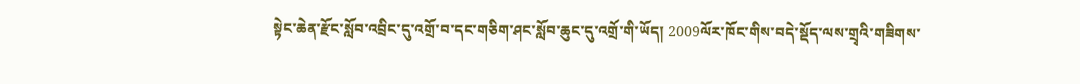སྟེང་ཆེན་རྫོང་སློབ་འབྲིང་དུ་འགྲོ་བ་དང་གཅིག་ཤང་སློབ་ཆུང་དུ་འགྲོ་གི་ཡོད། 2009ལོར་ཁོང་གིས་བདེ་སྡོད་ལས་གྲྭའི་གཟིགས་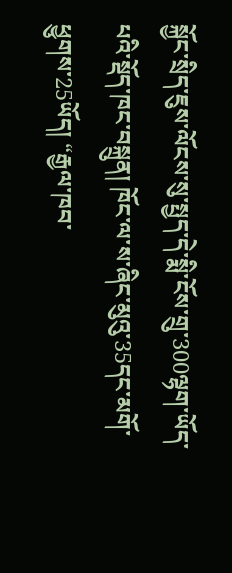སྐྱོང་སྲིད་ཇུས་ལོངས་སུ་སྤྱད་དེ་སྨི་ངོས་གྲུ་300ལྷག་ཡོད་པའི་སྡོད་ཁང་བསྐྲུན། ཁོང་ལ་ས་ཞིང་མུའུ་35དང་མགོ་ཕྱུགས་25ཡོད། “རྒྱལ་ཁབ་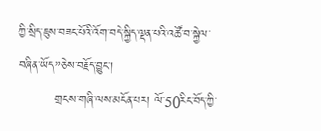ཀྱི་སྲིད་ཇུས་བཟང་པོའི་འོག་བདེ་སྐྱིད་ལྡན་པའི་འཚོ་བ་སྐྱེལ་བཞིན་ཡོད”ཅེས་བརྗོད་བྱུང་།
         གྲངས་གཞི་ལས་མངོན་པར། ལོ་50རིང་བོད་ཀྱི་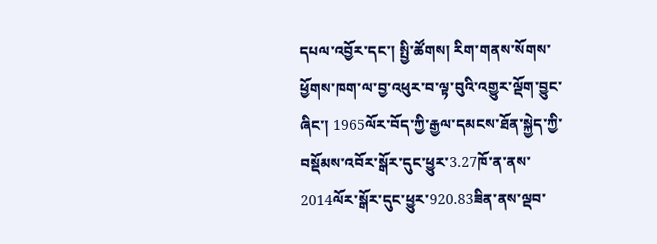དཔལ་འབྱོར་དང་། སྤྱི་ཚོགས། རིག་གནས་སོགས་ཕྱོགས་ཁག་ལ་བྱ་འཕུར་བ་ལྟ་བུའི་འགྱུར་ལྡོག་བྱུང་ཞིང་། 1965ལོར་བོད་ཀྱི་རྒྱལ་དམངས་ཐོན་སྐྱེད་ཀྱི་བསྡོམས་འབོར་སྒོར་དུང་ཕྱུར་3.27ཁོ་ན་ནས་2014ལོར་སྒོར་དུང་ཕྱུར་920.83ཟིན་ནས་ལྡབ་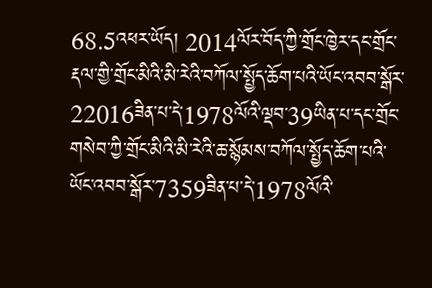68.5འཕར་ཡོད། 2014ལོར་བོད་ཀྱི་གྲོང་ཁྱེར་དང་གྲོང་རྡལ་གྱི་གྲོང་མིའི་མི་རེའི་བཀོལ་སྤྱོད་ཆོག་པའི་ཡོང་འབབ་སྒོར་22016ཟིན་པ་དེ་1978ལོའི་ལྡབ་39ཡིན་པ་དང་གྲོང་གསེབ་ཀྱི་གྲོང་མིའི་མི་རེའི་ཆ་སྙོམས་བཀོལ་སྤྱོད་ཆོག་པའི་ཡོང་འབབ་སྒོར་7359ཟིན་པ་དེ་1978ལོའི་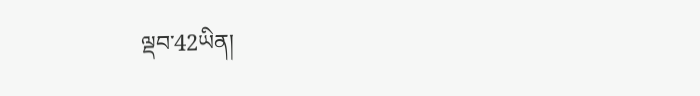ལྡབ་42ཡིན།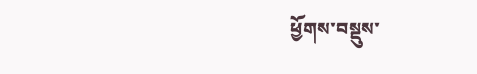ཕྱོགས་བསྡུས་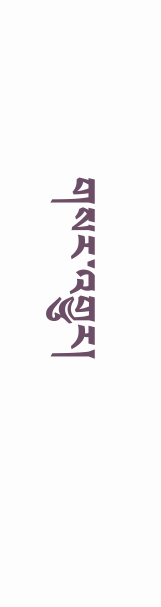གསར་འགྱུར།